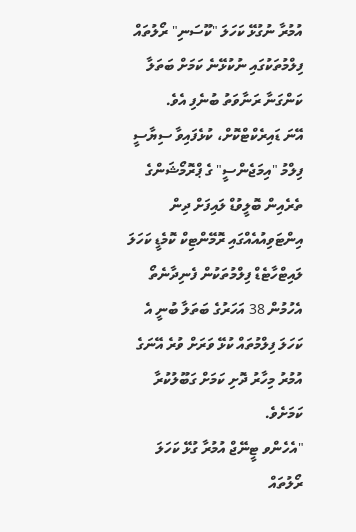އުމުރާ ނުގުޅޭ ކަހަލަ "ކޫސަނި" ރޯލުތައް ފިލްމުތަކުގައި ނުކުޅޭނެ ކަމަށް ބަތަލާ ކަންގަނާ ރަނާވަތު ބުނެފި އެވެ.
އޭނަ ޑައިރެކްޓްކޮށް، ކުޅެފައިވާ ސިޔާސީ ފިލްމު "އިމަޖެންސީ" ގެ ޕްރޮމޯޝަންގެ ތެރެއިން ބޮލީވުޑް ލައިފަށް ދިން އިންޓަވިއުއެއްގައި ރޮމޭންޓިކް ކޮމެޑީ ކަހަލަ ލައިޓްހާޓެޑް ފިލްމުތަކުން ފެނިދާނެތޯ އެހުމުން 38 އަހަރުގެ ބަތަލާ ބުނީ އެ ކަހަލަ ފިލްމުތައް ކުޅޭ ވަރަށް ވުރެ އޭނަގެ އުމުރު މިހާރު ދޮށި ކަމަށް ގަބޫލުކުރާ ކަމަށެވެ.
"އެހެންވ ޓީނޭޖް އުމުރާ ގުޅޭ ކަހަލަ ރޯލުތައް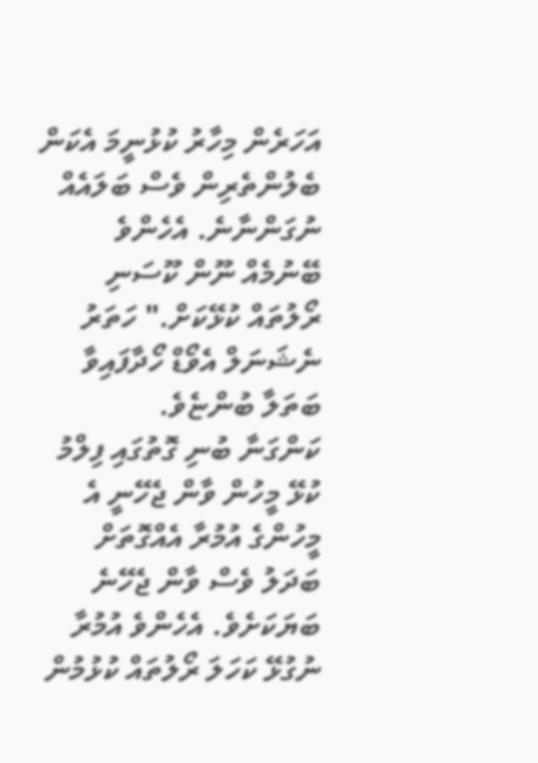އަހަރެން މިހާރު ކުޅުނީމަ އެކަން ބެލުންތެރިން ވެސް ބަލައެއް ނުގަންނާނެ. އެހެންވެ ބޭނުމެއް ނޫން ކޫސަނި ރޯލުތައް ކުޅޭކަށް." ހަތަރު ނެޝަނަލް އެވޯޑް ހޯދާފައިވާ ބަތަލާ ބުންޏެވެ.
ކަންގަނާ ބުނި ގޮތުގައި ފިލްމު ކުޅޭ މީހުން ވާން ޖެހޭނީ އެ މީހުންގެ އުމުރާ އެއްގޮތަށް ބަދަލު ވެސް ވާން ޖެހޭނެ ބަޔަކަށެވެ. އެހެންވެ އުމުރާ ނުގުޅޭ ކަހަލަ ރޯލުތައް ކުޅުމުން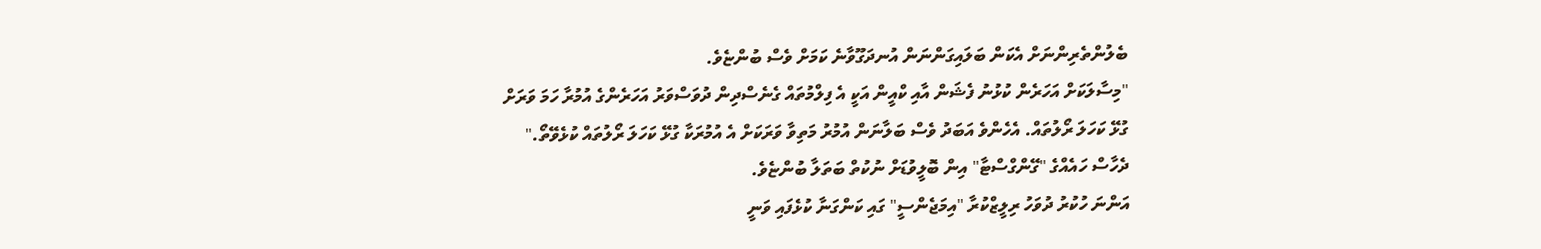ބެލުންތެރިންނަށް އެކަން ބަލައިގަންނަން އުނދަގޫވާނެ ކަމަށް ވެސް ބުންޏެވެ.
"މިސާލަކަށް އަހަރެން ކުޅުނު ފެޝަން އާއި ކްއީން އަކީ އެ ފިލްމުތައް ގެނެސްދިން ދުވަސްވަރު އަހަރެންގެ އުމުރާ ހަމަ ވަރަށް ގުޅޭ ކަހަލަ ރޯލުތައް. އެހެންވެ އަބަދު ވެސް ބަލާނަން އުމުރު މަތިވާ ވަރަކަށް އެ އުމުރަކާ ގުޅޭ ކަހަލަ ރޯލުތައް ކުޅެވޭތޯ." ދެހާސް ހައެއްގެ "ގޭންގްސްޓާ" އިން ބޮލީވުޑަށް ނުކުތް ބަތަލާ ބުންޏެވެ.
އަންނަ ހުކުރު ދުވަހު ރިލީޒްކުރާ "އިމަޖެންސީ" ގައި ކަންގަނާ ކުޅެފައި ވަނީ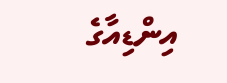އިންޑިއާގެ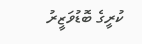ކުރީގެ ބޮޑުވަޒީރު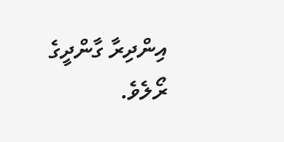އިންދިރާ ގާންދީގެ ރޯލެވެ.